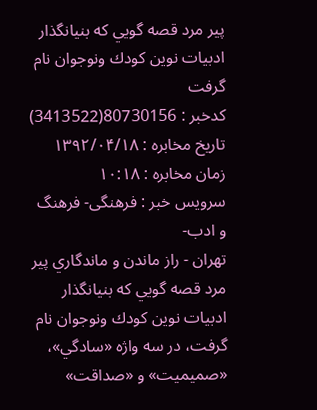پير مرد قصه گويي كه بنيانگذار ادبيات نوين كودك ونوجوان نام گرفت
کدخبر : 80730156(3413522)
تاریخ مخابره : ۱۳۹۲/۰۴/۱۸
زمان مخابره : ۱۰:۱۸
سرویس خبر : فرهنگی- فرهنگ و ادب-
تهران - راز ماندن و ماندگاري پير مرد قصه گويي كه بنيانگذار ادبيات نوين كودك ونوجوان نام گرفت، در سه واژه «سادگي»، «صميميت» و «صداقت»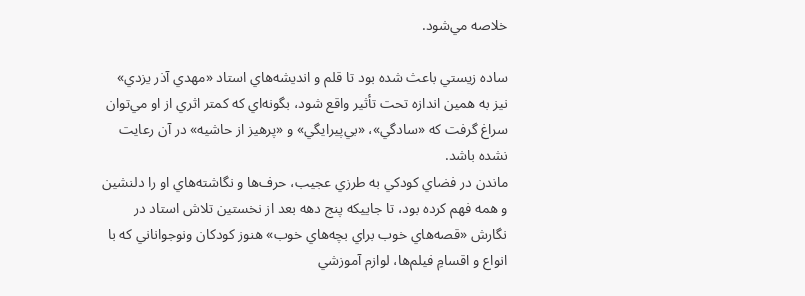خلاصه مي‌شود.

ساده زيستي باعث شده بود تا قلم و انديشه‌هاي استاد «مهدي آذر يزدي» نيز به همين اندازه تحت تأثير واقع شود، بگونه‌اي كه كمتر اثري از او مي‌توان سراغ گرفت كه «سادگي»، «بي‌پيرايگي» و «پرهيز از حاشيه» در آن رعايت نشده باشد.
ماندن در فضاي كودكي به طرزي عجيب، حرف‌ها و نگاشته‌هاي او را دلنشين و همه ‌فهم كرده بود، تا جاييكه پنج دهه بعد از نخستين تلاش استاد در نگارش «قصه‌هاي خوب براي بچه‌هاي خوب» هنوز كودكان ونوجواناني كه با انواع و اقسامِ فيلم‌ها، لوازم آموزشي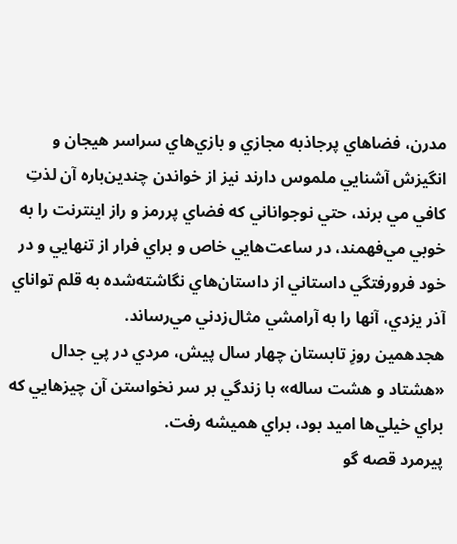مدرن، فضاهاي پرجاذبه مجازي و بازي‌هاي سراسر هيجان و انگيزش آشنايي ملموس دارند نيز از خواندن چندين‌باره آن لذتِ كافي مي برند، حتي نوجواناني كه فضاي پررمز و راز اينترنت را به خوبي مي‌فهمند، در ساعت‌هايي خاص و براي فرار از تنهايي و در خود فرورفتگي داستاني از داستان‌هاي نگاشته‌شده به قلم تواناي آذر يزدي، آنها را به آرامشي مثال‌زدني مي‌رساند.
هجدهمين روزِ تابستان چهار سال پيش، مردي در پي جدال «هشتاد و هشت‌ ساله» با زندگي بر سر نخواستن آن چيزهايي كه براي خيلي‌ها اميد بود، براي هميشه رفت.
پيرمرد قصه گو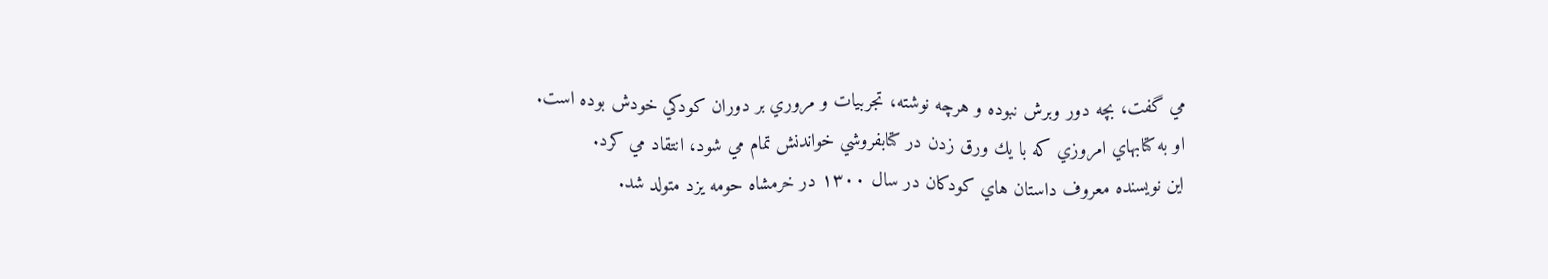مي گفت، بچه دور وبرش نبوده و هرچه نوشته، تجربيات و مروري بر دوران كودكي خودش بوده است.
او به كتابهاي امروزي كه با يك ورق زدن در كتابفروشي خواندنش تمام مي شود، انتقاد مي كرد.
اين نويسنده معروف داستان هاي كودكان در سال ۱۳۰۰ در خرمشاه حومه يزد متولد شد.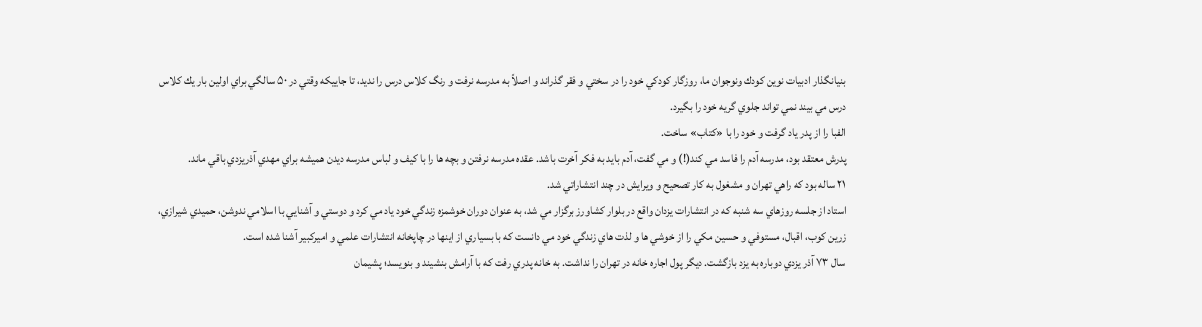بنيانگذار ادبيات نوين كودك ونوجوان ما، روزگار كودكي خود را در سختي و فقر گذراند و اصلاً به مدرسه نرفت و رنگ كلاس درس را نديد، تا جاييكه وقتي در ۵۰ سالگي براي اولين بار يك كلاس درس مي بيند نمي تواند جلوي گريه خود را بگيرد.
الفبا را از پدر ياد گرفت و خود را با «كتاب» ساخت.
پدرش معتقد بود، مدرسه آدم را فاسد مي كند(!) و مي گفت، آدم بايد به فكر آخرت باشد. عقده مدرسه نرفتن و بچه ها را با كيف و لباس مدرسه ديدن هميشه براي مهدي آذريزدي باقي ماند.
۲۱ ساله بود كه راهي تهران و مشغول به كار تصحيح و ويرايش در چند انتشاراتي شد.
استاد از جلسه روزهاي سه شنبه كه در انتشارات يزدان واقع در بلوار كشاورز برگزار مي شد، به عنوان دوران خوشمزه زندگي خود ياد مي كرد و دوستي و آشنايي با اسلامي ندوشن، حميدي شيرازي، زرين كوب، اقبال، مستوفي و حسين مكي را از خوشي ها و لذت هاي زندگي خود مي دانست كه با بسياري از اينها در چاپخانه انتشارات علمي و اميركبير آشنا شده است.
سال ۷۳ آذر يزدي دوباره به يزد بازگشت. ديگر پول اجاره خانه در تهران را نداشت. به خانه پدري رفت كه با آرامش بنشيند و بنويسد؛ پشيمان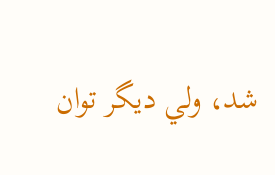شد، ولي ديگر توان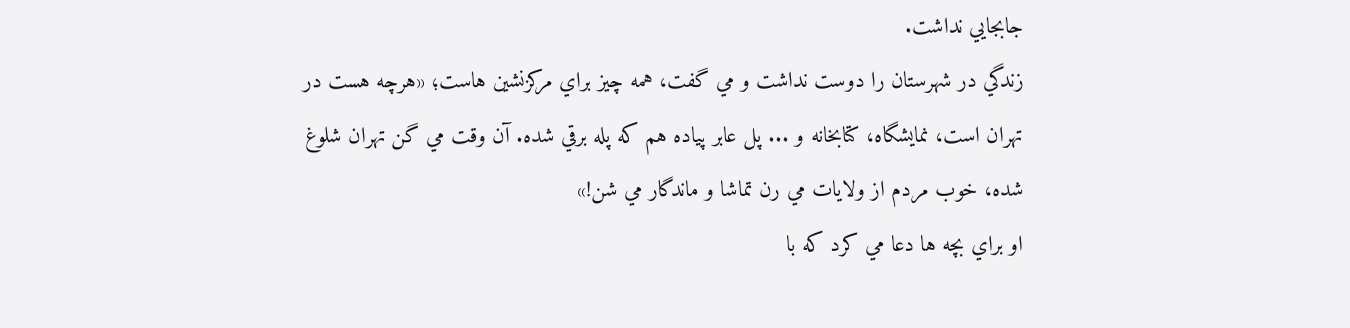جابجايي نداشت.
زندگي در شهرستان را دوست نداشت و مي گفت، همه چيز براي مركزنشين هاست؛ «هرچه هست در تهران است، نمايشگاه، كتابخانه و ... پل عابر پياده هم كه پله برقي شده. آن وقت مي گن تهران شلوغ شده، خوب مردم از ولايات مي رن تماشا و ماندگار مي شن!»
او براي بچه ها دعا مي كرد كه با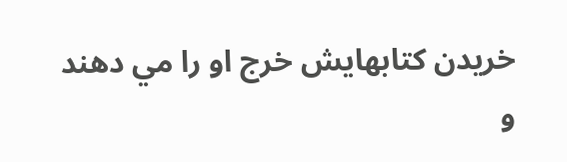خريدن كتابهايش خرج او را مي دهند و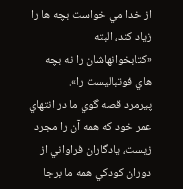از خدا مي خواست بچه ها را زياد كند، البته «كتابخوانهاشان را نه بچه هاي فوتباليست را».
پيرمرد قصه گوي ما در انتهاي عمر خود كه همه آن را مجرد زيست، يادگاران فراواني از دوران كودكي همه ما برجا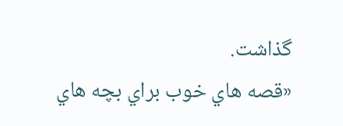گذاشت.
«قصه هاي خوب براي بچه هاي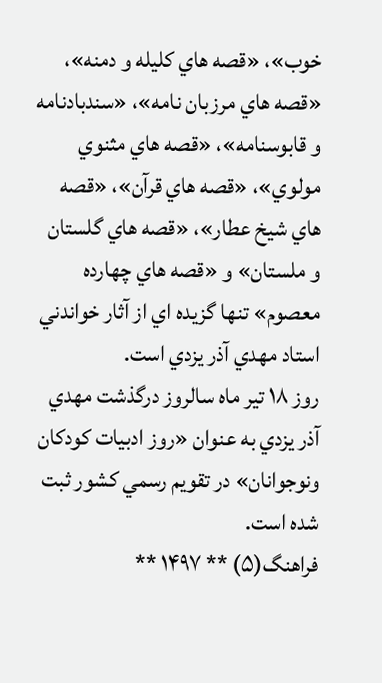خوب»، «قصه هاي كليله و دمنه»، «قصه هاي مرزبان نامه»، «سندبادنامه و قابوسنامه»، «قصه هاي مثنوي مولوي»، «قصه هاي قرآن»، «قصه هاي شيخ عطار»، «قصه هاي گلستان و ملستان» و «قصه هاي چهارده معصوم» تنها گزيده اي از آثار خواندني استاد مهدي آذر يزدي است.
روز ۱۸ تير ماه سالروز درگذشت مهدي آذر يزدي به عنوان «روز ادبيات كودكان ونوجوانان» در تقويم رسمي كشور ثبت شده است.
فراهنگ(۵) ** ۱۴۹۷ **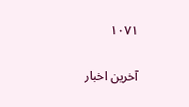۱۰۷۱

آخرین اخبار